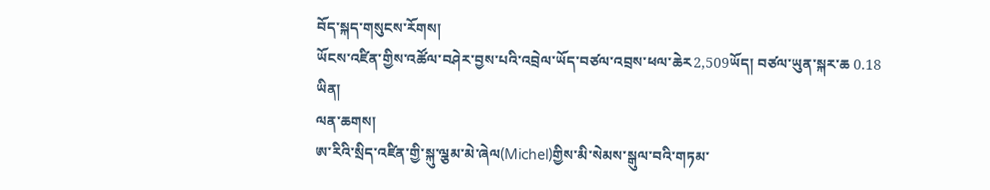བོད་སྐད་གསུངས་རོགས།
ཡོངས་འཛིན་གྱིས་འཚོལ་བཤེར་བྱས་པའི་འབྲེལ་ཡོད་བཙལ་འབྲས་ཕལ་ཆེར2,509ཡོད། བཙལ་ཡུན་སྐར་ཆ 0.18
ཡིན།
ལན་ཆགས།
ཨ་རིའི་སྲིད་འཛིན་གྱི་སྐུ་ལྕམ་མེ་ཞེལ(Michel)གྱིས་མི་སེམས་སྒུལ་བའི་གཏམ་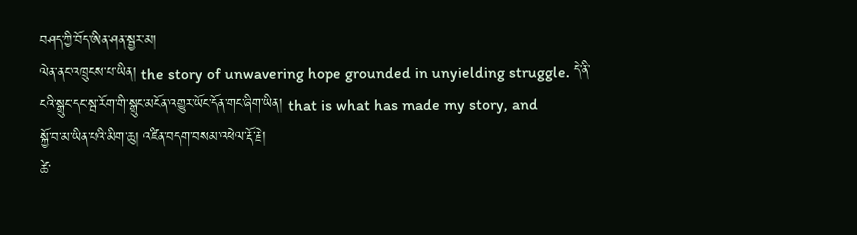བཤད་ཀྱི་བོད་ཨིན་ཤན་སྦྱར་མ།
ལེན་ནང་འཁྲུངས་པ་ཡིན། the story of unwavering hope grounded in unyielding struggle. དེ་ནི་ངའི་སྒྲུང་དང་སྦ་རོག་གི་སྒྲུང་མངོན་འགྱུར་ཡོང་དོན་གང་ཞིག་ཡིན། that is what has made my story, and
སྐྱོ་བ་མ་ཡིན་པའི་མིག་ཆུ། འཛིན་བདག་བསམ་འཕེལ་རྡོ་རྗེ།
ཚེ་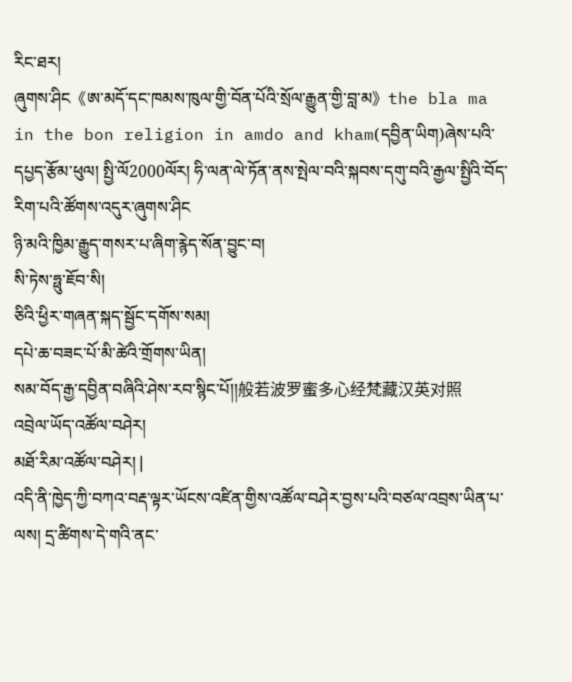རིང་ཐར།
ཞུགས་ཤིང《ཨ་མདོ་དང་ཁམས་ཁུལ་གྱི་བོན་པོའི་སྲོལ་རྒྱུན་གྱི་བླ་མ》the bla ma in the bon religion in amdo and kham(དབྱིན་ཡིག)ཞེས་པའི་དཔྱད་རྩོམ་ཕུལ། སྤྱི་ལོ2000ལོར། ཧི་ལན་ལེ་ཏོན་ནས་སྤེལ་བའི་སྐབས་དགུ་བའི་རྒྱལ་སྤྱིའི་བོད་རིག་པའི་ཚོགས་འདུར་ཞུགས་ཤིང
ཉི་མའི་ཁྱིམ་རྒྱུད་གསར་པ་ཞིག་རྙེད་སོན་བྱུང་བ།
སི་ཏེས་ཧྥུ་ཇོབ་སི།
ཅིའི་ཕྱིར་གཞན་སྐད་སྦྱོང་དགོས་སམ།
དཔེ་ཆ་བཟང་པོ་མི་ཚེའི་གྲོགས་ཡིན།
སམ་བོད་རྒྱ་དབྱིན་བཞིའི་ཤེས་རབ་སྙིང་པོ།།般若波罗蜜多心经梵藏汉英对照
འབྲེལ་ཡོད་འཚོལ་བཤེར།
མཐོ་རིམ་འཚོལ་བཤེར། |
འདི་ནི་ཁྱེད་ཀྱི་བཀའ་བརྡ་ལྟར་ཡོངས་འཛིན་གྱིས་འཚོལ་བཤེར་བྱས་པའི་བཙལ་འབྲས་ཡིན་པ་ལས། དྲ་ཚིགས་དེ་གའི་ནང་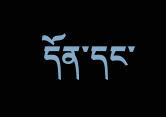དོན་དང་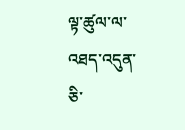ལྟ་ཚུལ་ལ་འཐད་འདུན་ཅི་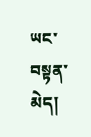ཡང་བསྟན་མེད།